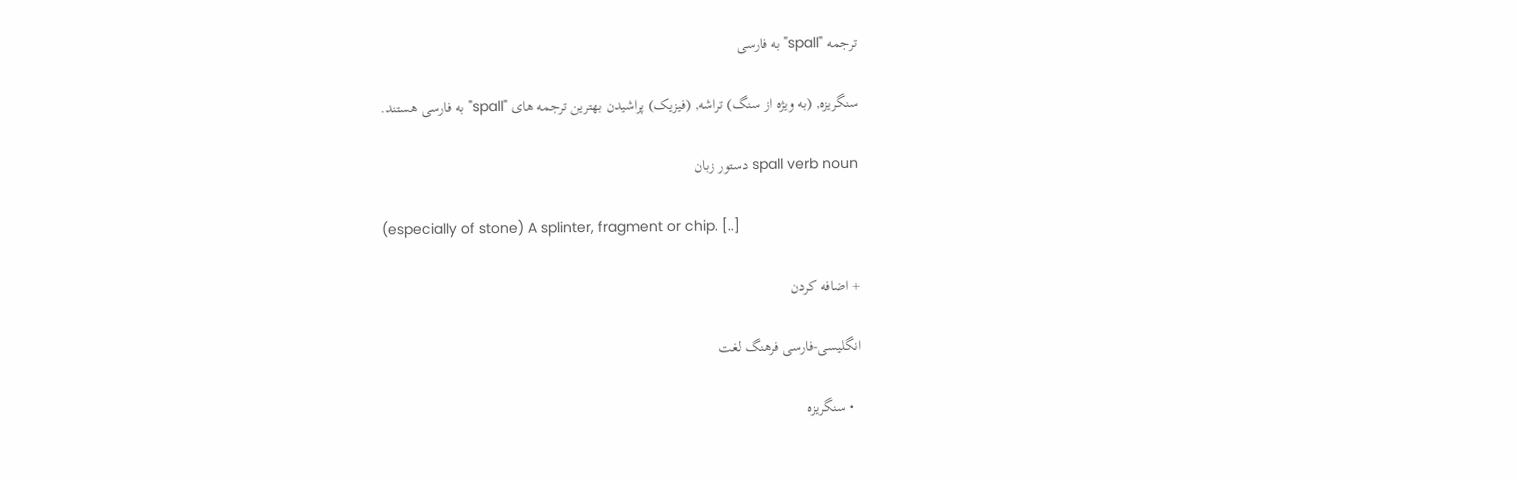ترجمه "spall" به فارسی

سنگریزه, (به ویژه از سنگ) تراشه, (فیزیک) پراشیدن بهترین ترجمه های "spall" به فارسی هستند.

spall verb noun دستور زبان

(especially of stone) A splinter, fragment or chip. [..]

+ اضافه کردن

انگلیسی-فارسی فرهنگ لغت

  • سنگریزه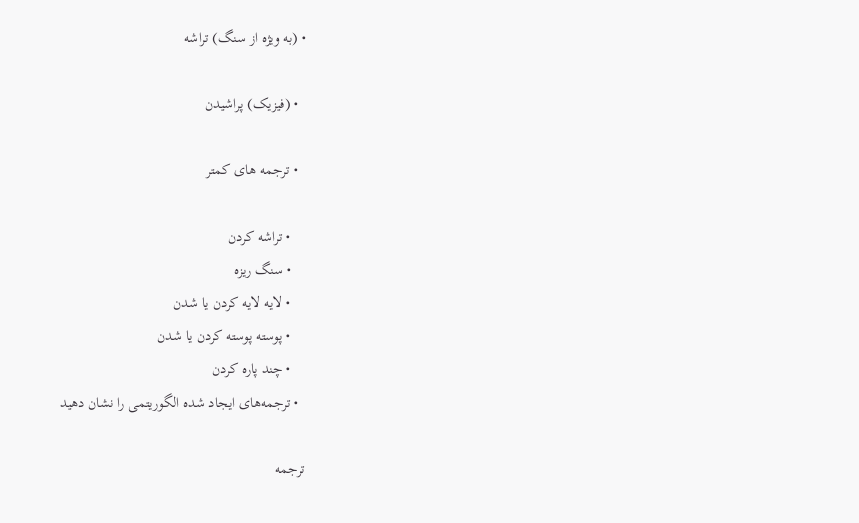• (به ویژه از سنگ) تراشه

  • (فیزیک) پراشیدن

  • ترجمه های کمتر

    • تراشه کردن
    • سنگ ریزه
    • لایه لایه کردن یا شدن
    • پوسته پوسته کردن یا شدن
    • چند پاره کردن
  • ترجمه‌های ایجاد شده الگوریتمی را نشان دهید

ترجمه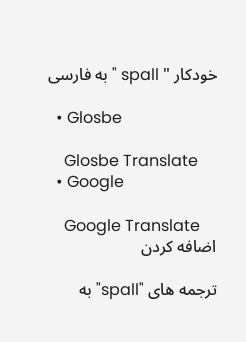خودکار " spall " به فارسی

  • Glosbe

    Glosbe Translate
  • Google

    Google Translate
اضافه کردن

ترجمه های "spall" به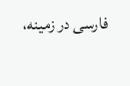فارسی در زمینه،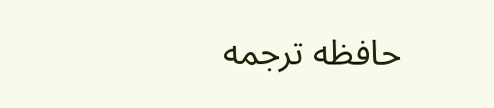حافظه ترجمه